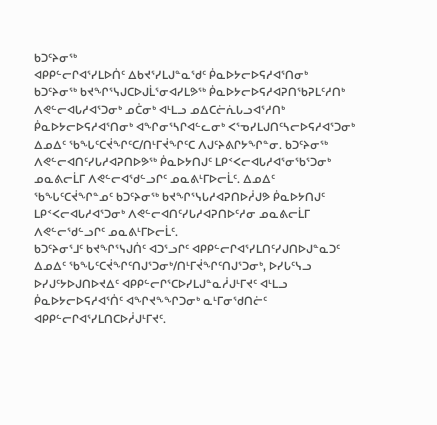ᑲᑐᑦᔨᓂᖅ
ᐊᑭᑭᓪᓕᒋᐊᕐᓯᒪᐅᑏᑦ ᐃᑲᔪᕐᓯᒪᒍᓐᓇᖁᑦ ᑮᓇᐅᔭᓕᐅᕋᓱᐊᕐᑎᓂᒃ
ᑲᑐᑦᔨᓂᖅ ᑲᔪᖏᕐᓭᒍᑕᐅᒍᒫᕐᓂᐊᓯᒪᕗᖅ ᑮᓇᐅᔭᓕᐅᕋᓱᐊᕈᑎᖃᕈᒪᑦᓱᑎᒃ ᐱᕙᓪᓕᐊᒐᓱᐊᕐᑐᓂᒃ ᓄᑖᓂᒃ ᐊᒻᒪᓗ ᓄᐃᑕᓖᕇᒐᓗᐊᕐᓱᑎᒃ ᑮᓇᐅᔭᓕᐅᕋᓱᐊᕐᑎᓂᒃ ᐊᖏᓂᕐᓴᒋᐊᓪᓚᓂᒃ ᐸᕐᓀᓯᒪᒍᑎᑦᓴᓕᐅᕋᓱᐊᕐᑐᓂᒃ ᐃᓄᐃᑦ ᖃᖓᑦᑕᔫᖏᑦᑕ/ᑎᒻᒥᔫᖏᑦᑕ ᐱᒍᑦᔨᕕᒋᔭᖏᓐᓂ. ᑲᑐᑦᔨᓂᖅ ᐱᕙᓪᓕᐊᑎᑦᓯᒐᓱᐊᕈᑎᐅᕗᖅ ᑮᓇᐅᔭᑎᒍᑦ ᒪᑭᑉᐸᓕᐊᒐᓱᐊᕐᓂᖃᕐᑐᓂᒃ ᓄᓇᕕᓕᒫᒥ ᐱᕙᓪᓕᐊᖁᓪᓗᒋᑦ ᓄᓇᕕᒻᒥᐅᓕᒫᑦ. ᐃᓄᐃᑦ ᖃᖓᑦᑕᔫᖏᓐᓄᑦ ᑲᑐᑦᔨᓂᖅ ᑲᔪᖏᕐᓭᒐᓱᐊᕈᑎᐅᓲᒍᕗ ᑮᓇᐅᔭᑎᒍᑦ ᒪᑭᑉᐸᓕᐊᒐᓱᐊᕐᑐᓂᒃ ᐱᕙᓪᓕᐊᑎᑦᓯᒐᓱᐊᕈᑎᐅᑦᓱᓂ ᓄᓇᕕᓕᒫᒥ ᐱᕙᓪᓕᖁᓪᓗᒋᑦ ᓄᓇᕕᒻᒥᐅᓕᒫᑦ.
ᑲᑐᑦᔨᓂᕐᒧᑦ ᑲᔪᖏᕐᓭᒍᑏᑦ ᐊᑐᕐᓗᒋᑦ ᐊᑭᑭᓪᓕᒋᐊᕐᓯᒪᑎᑦᓯᒍᑎᐅᒍᓐᓇᑐᑦ ᐃᓄᐃᑦ ᖃᖓᑦᑕᔫᖏᑦᑎᒍᕐᑐᓂᒃ/ᑎᒻᒥᔫᖏᑦᑎᒍᕐᑐᓂᒃ, ᐅᓯᒐᑦᓭᓗ ᐅᓯᒍᑦᔭᐅᒍᑎᐅᔪᐃᑦ ᐊᑭᑭᓪᓕᒋᕐᑕᐅᓯᒪᒍᓐᓇᓲᒍᒻᒥᔪᑦ ᐊᒻᒪᓗ ᑮᓇᐅᔭᓕᐅᕋᓱᐊᕐᑏᑦ ᐊᖏᔪᖕᖏᑐᓂᒃ ᓇᒻᒥᓂᖁᑎᓖᑦ ᐊᑭᑭᓪᓕᒋᐊᕐᓯᒪᑎᑕᐅᓲᒍᒻᒥᔪᑦ.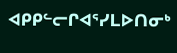ᐊᑭᑭᓪᓕᒋᐊᕐᓯᒪᐅᑎᓂᒃ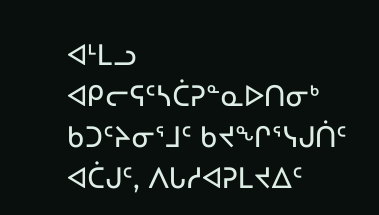ᐊᒻᒪᓗ ᐊᑭᓕᕋᑦᓴᑖᕈᓐᓇᐅᑎᓂᒃ ᑲᑐᑦᔨᓂᕐᒧᑦ ᑲᔪᖏᕐᓭᒍᑏᑦ ᐊᑖᒍᑦ, ᐱᒐᓱᐊᕈᒪᔪᐃᑦ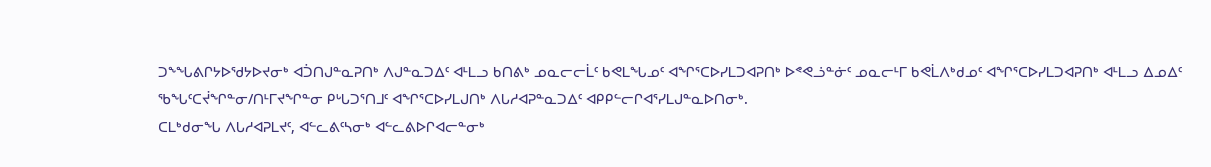ᑐᖕᖓᕕᒋᔭᐅᖁᔭᐅᔪᓂᒃ ᐊᑑᑎᒍᓐᓇᕈᑎᒃ ᐱᒍᓐᓇᑐᐃᑦ ᐊᒻᒪᓗ ᑲᑎᕕᒃ ᓄᓇᓕᓕᒫᑦ ᑲᕙᒪᖓᓄᑦ ᐊᖏᕐᑕᐅᓯᒪᑐᐊᕈᑎᒃ ᐅᕝᕙᓘᓐᓃᑦ ᓄᓇᓕᒻᒥ ᑲᕙᒫᐱᒃᑯᓄᑦ ᐊᖏᕐᑕᐅᓯᒪᑐᐊᕈᑎᒃ ᐊᒻᒪᓗ ᐃᓄᐃᑦ ᖃᖓᑦᑕᔫᖏᓐᓂ/ᑎᒻᒥᔪᖏᓐᓂ ᑭᒡᒐᑐᕐᑎᒧᑦ ᐊᖏᕐᑕᐅᓯᒪᒍᑎᒃ ᐱᒐᓱᐊᕈᓐᓇᑐᐃᑦ ᐊᑭᑭᓪᓕᒋᐊᕐᓯᒪᒍᓐᓇᐅᑎᓂᒃ.
ᑕᒪᒃᑯᓂᖓ ᐱᒐᓱᐊᕈᒪᔪᑦ, ᐊᓪᓚᕕᑦᓴᓂᒃ ᐊᓪᓚᕕᐅᒋᐊᓕᓐᓂᒃ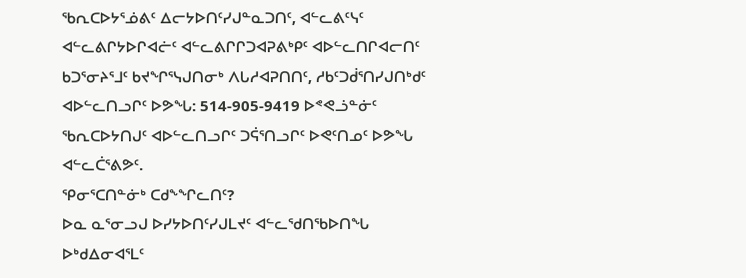ᖃᕆᑕᐅᔭᕐᓅᕕᑦ ᐃᓕᔭᐅᑎᑦᓯᒍᓐᓇᑐᑎᑦ, ᐊᓪᓚᕕᑦᓭᑦ ᐊᓪᓚᕕᒋᔭᐅᒋᐊᓖᑦ ᐊᓪᓚᕕᒋᒋᑐᐊᕈᕕᒃᑭᑦ ᐊᐅᓪᓚᑎᒋᐊᓕᑎᑦ ᑲᑐᕐᓂᔨᕐᒧᑦ ᑲᔪᖏᕐᓭᒍᑎᓂᒃ ᐱᒐᓱᐊᕈᑎᑎᑦ, ᓱᑲᑦᑐᑰᕐᑎᓯᒍᑎᒃᑯᑦ ᐊᐅᓪᓚᑎᓗᒋᑦ ᐅᕗᖓ: 514-905-9419 ᐅᕝᕙᓘᓐᓃᑦ ᖃᕆᑕᐅᔭᑎᒍᑦ ᐊᐅᓪᓚᑎᓗᒋᑦ ᑐᕌᕐᑎᓗᒋᑦ ᐅᕙᑦᑎᓄᑦ ᐅᕗᖓ ᐊᓪᓚᑖᕐᕕᕗᑦ.
ᕿᓂᕐᑕᑎᓐᓃᒃ ᑕᑯᖕᖏᓚᑎᑦ?
ᐅᓇ ᓇᕐᓂᓗᒍ ᐅᓯᔭᐅᑎᑦᓯᒍᒪᔪᑦ ᐊᓪᓚᖁᑎᖃᐅᑎᖓ ᐅᒃᑯᐃᓂᐊᕐᒪᑦ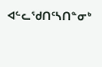ᐊᓪᓚᖁᑎᑦᓴᑎᓐᓂᒃ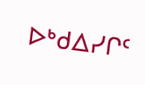ᐅᒃᑯᐃᓯᒋᑦ